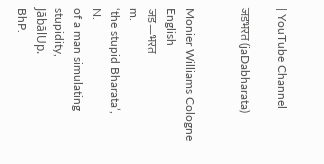| YouTube Channel

जडभरत (jaDabharata)


Monier Williams Cologne
English
जड—भरत
m.
‘the stupid Bharata’,
N.
of a man simulating stupidity,
JābālUp.
BhP.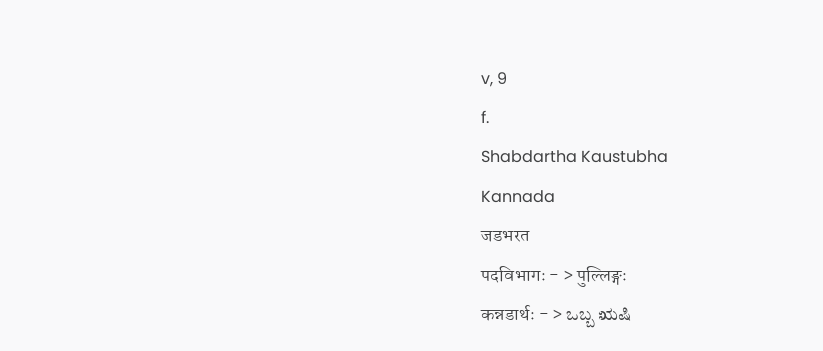v, 9
f.
Shabdartha Kaustubha
Kannada
जडभरत
पदविभागः - > पुल्लिङ्गः
कन्नडार्थः - > ಒಬ್ಬ ಋಷಿ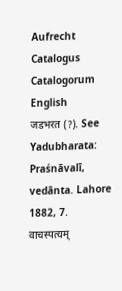Aufrecht Catalogus Catalogorum
English
जडभरत (?). See Yadubharata:
Praśnāvalī, vedānta. Lahore 1882, 7.
वाचस्पत्यम्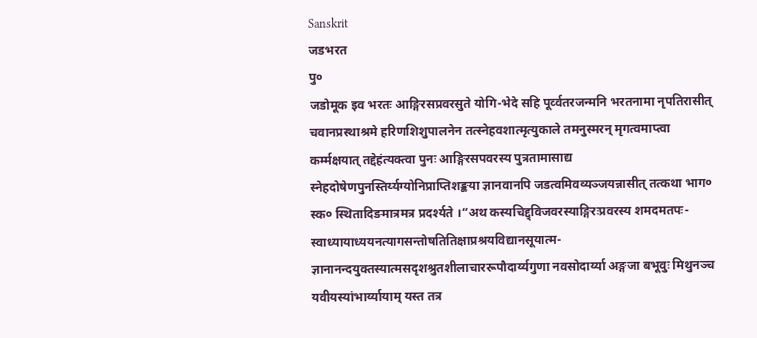Sanskrit
जडभरत
पु०
जडोमूक इव भरतः आङ्गिरसप्रवरसुते योगि-भेदे सहि पूर्व्वतरजन्मनि भरतनामा नृपतिरासीत् चवानप्रस्थाश्रमे हरिणशिशुपालनेन तत्स्नेहवशात्मृत्युकाले तमनुस्मरन् मृगत्वमाप्त्वा कर्म्मक्षयात् तद्देहंत्यक्त्वा पुनः आङ्गिरसपवरस्य पुत्रतामासाद्य स्नेहदोषेणपुनस्तिर्य्यग्योनिप्राप्तिशङ्कया ज्ञानवानपि जडत्वमिवव्यञ्जयन्नासीत् तत्कथा भाग० स्क० स्थितादिङमात्रमत्र प्रदर्श्यते ।“अथ कस्यचिद्द्विजवरस्याङ्गिरःप्रवरस्य शमदमतपः-स्वाध्यायाध्ययनत्यागसन्तोषतितिक्षाप्रश्रयविद्यानसूयात्म-ज्ञानानन्दयुक्तस्यात्मसदृशश्रुतशीलाचाररूपौदार्य्यगुणा नवसोदार्य्या अङ्गजा बभूवुः मिथुनञ्च यवीयस्यांभार्य्यायाम् यस्त तत्र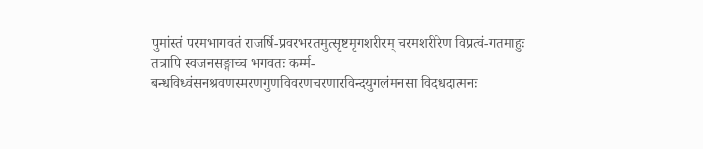पुमांस्तं परमभागवतं राजर्षि-प्रवरभरतमुत्सृष्टमृगशरीरम् चरमशरीरेण विप्रत्वं-गतमाहुः तत्रापि स्वजनसङ्गाच्च भगवतः कर्म्म-बन्धविध्वंसनश्रवणस्मरणगुणविवरणचरणारविन्दयुगलंमनसा विदधदात्मनः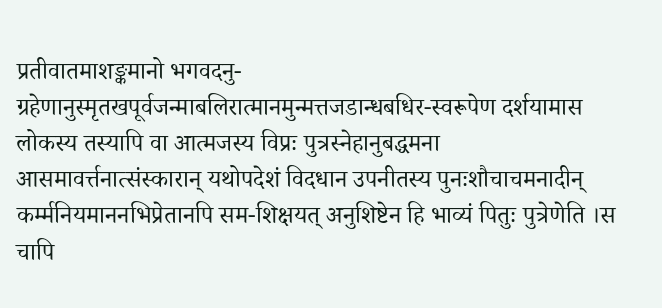प्रतीवातमाशङ्कमानो भगवदनु-ग्रहेणानुस्मृतखपूर्वजन्माबलिरात्मानमुन्मत्तजडान्धबधिर-स्वरूपेण दर्शयामास लोकस्य तस्यापि वा आत्मजस्य विप्रः पुत्रस्नेहानुबद्धमना आसमावर्त्तनात्संस्कारान् यथोपदेशं विदधान उपनीतस्य पुनःशौचाचमनादीन् कर्म्मनियमाननभिप्रेतानपि सम-शिक्षयत् अनुशिष्टेन हि भाव्यं पितुः पुत्रेणेति ।स चापि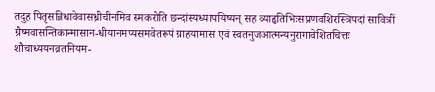तदुह पितृसन्निधावेवासध्रीचीनमिव स्मकरोति छन्दांस्यध्यापयिष्यन् सह व्याहृतिभिःसप्रणवशिरस्त्रिपदां सावित्रीं ग्रैष्मवासन्तिकान्मासान-धीयानमप्यसमवेतरूपं ग्राहयामास एवं स्वतनुजआत्मन्यनुरागावेशितचित्तः शौचाध्ययनव्रतनियम-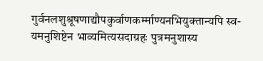गुर्वनलशुश्रूषणाद्यौपकुर्वाणकर्म्माण्यनभियुक्तान्यपि स्व-यमनुशिष्टेन भाव्यमित्यसदाग्रहः पुत्रमनुशास्य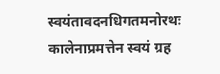स्वयंतावदनधिगतमनोरथः कालेनाप्रमत्तेन स्वयं ग्रह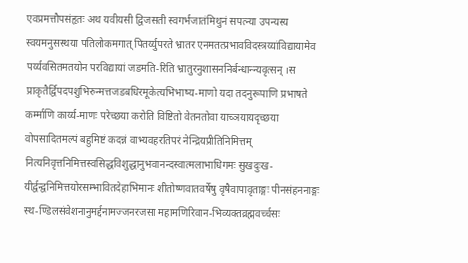एवप्रमत्तौपसंहृतः अथ यवीयसी द्विजसती स्वगर्भजातंमिथुनं सपत्न्या उपन्यस्य स्वयमनुसस्थया पतिलोकमगात् पितर्य्युपरते भ्रातर एनमतत्प्रभावविदस्त्रय्यांविद्यायामेव पर्य्यवसितमतयोन परविद्यायां जडमति-रिति भ्रातुरनुशासननिर्बन्धान्न्यवृत्सन् ।स प्राकृतैर्द्विपदपशुभिरुन्मत्तजडबधिरमूकेत्यभिभाष्य-माणो यदा तदनुरूपाणि प्रभाषते कर्म्माणि कार्य्य-माणः परेच्छया करोति विष्टितो वेतनतोवा याच्ञयायदृच्छया वोपसादितमल्पं बहुमिष्टं कदन्नं वाभ्यवहरतिपरं नेन्द्रियप्रीतिनिमित्तम् नित्यनिवृत्तनिमित्तस्वसिद्धविशुद्धानुभवानन्दस्वात्मलाभाधिगमः सुखदुःख-यीर्द्वन्द्वनिमित्तयोरसम्भावितदेहाभिमानः शीतोष्णवातवर्षेषु वृषैवापावृताङ्गः पीनसंहननाङ्गः स्थ-ण्डिलसंवेशनानुमर्द्दनामज्जनरजसा महामणिरिवान-भिव्यक्तव्रह्मवर्च्चसः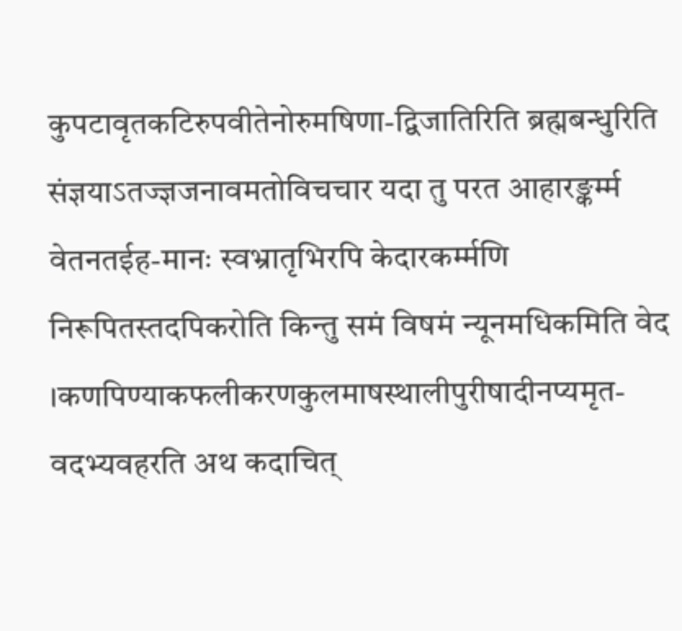कुपटावृतकटिरुपवीतेनोरुमषिणा-द्विजातिरिति ब्रह्मबन्धुरिति संज्ञयाऽतज्ज्ञजनावमतोविचचार यदा तु परत आहारङ्कर्म्म वेतनतईह-मानः स्वभ्रातृभिरपि केदारकर्म्मणि निरूपितस्तदपिकरोति किन्तु समं विषमं न्यूनमधिकमिति वेद ।कणपिण्याकफलीकरणकुलमाषस्थालीपुरीषादीनप्यमृत-वदभ्यवहरति अथ कदाचित्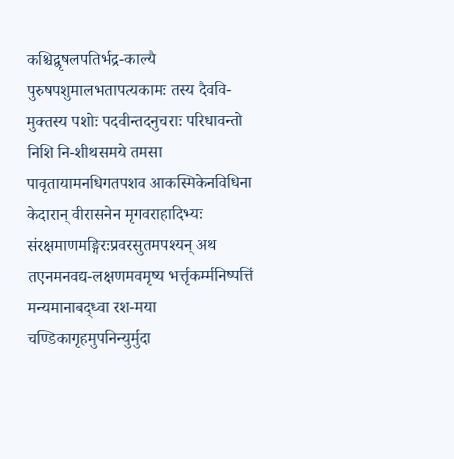कश्चिद्वृषलपतिर्भद्र-काल्यै पुरुषपशुमालभतापत्यकामः तस्य दैववि-मुक्तस्य पशोः पदवीन्तदनुचराः परिधावन्तो निशि नि-शीथसमये तमसा पावृतायामनधिगतपशव आकस्मिकेनविधिना केदारान् वीरासनेन मृगवराहादिभ्यः संरक्षमाणमङ्गिरःप्रवरसुतमपश्यन् अथ तएनमनवद्य-लक्षणमवमृष्य भर्त्तृकर्म्मनिष्पत्तिं मन्यमानाबद्ध्वा रश-मया चण्डिकागृहमुपनिन्युर्मुदा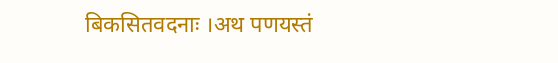बिकसितवदनाः ।अथ पणयस्तं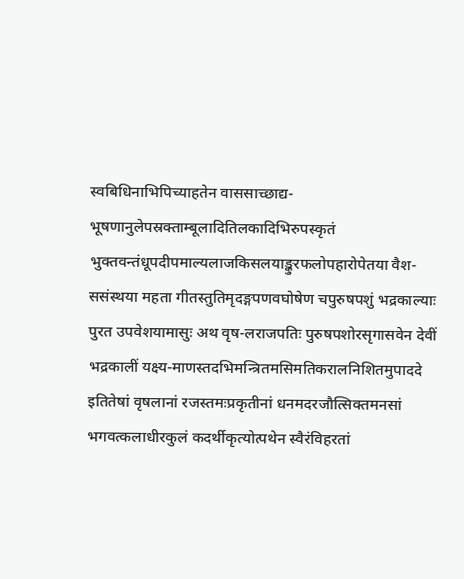स्वबिधिनाभिपिच्याहतेन वाससाच्छाद्य-भूषणानुलेपस्रक्ताम्बूलादितिलकादिभिरुपस्कृतं भुक्तवन्तंधूपदीपमाल्यलाजकिसलयाङ्कुरफलोपहारोपेतया वैश-ससंस्थया महता गीतस्तुतिमृदङ्गपणवघोषेण चपुरुषपशुं भद्रकाल्याः पुरत उपवेशयामासुः अथ वृष-लराजपतिः पुरुषपशोरसृगासवेन देवीं भद्रकालीं यक्ष्य-माणस्तदभिमन्त्रितमसिमतिकरालनिशितमुपाददे इतितेषां वृषलानां रजस्तमःप्रकृतीनां धनमदरजौत्सिक्तमनसां भगवत्कलाधीरकुलं कदर्थीकृत्योत्पथेन स्वैरंविहरतां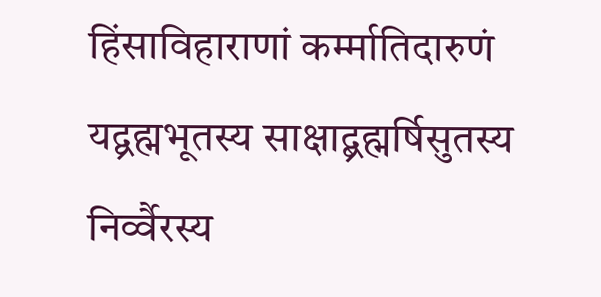हिंसाविहाराणां कर्म्मातिदारुणं यद्व्रह्मभूतस्य साक्षाद्ब्रह्मर्षिसुतस्य निर्व्वैरस्य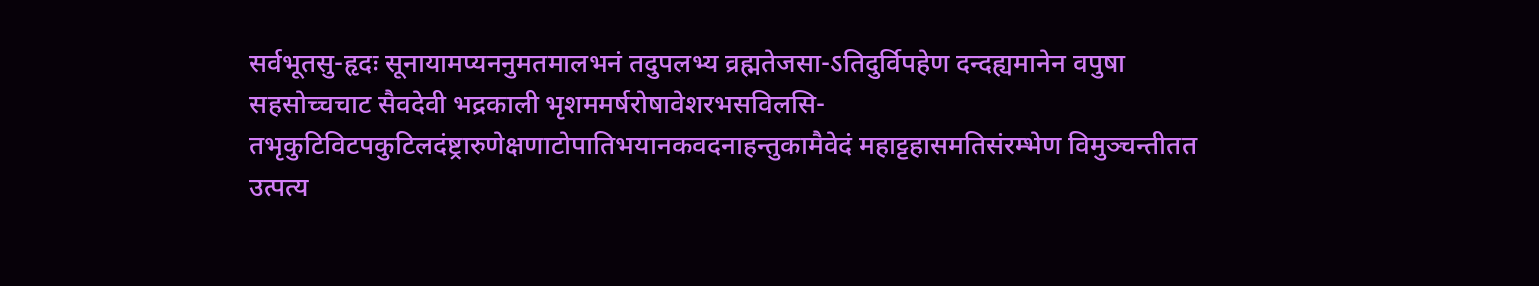सर्वभूतसु-हृदः सूनायामप्यननुमतमालभनं तदुपलभ्य व्रह्मतेजसा-ऽतिदुर्विपहेण दन्दह्यमानेन वपुषा सहसोच्चचाट सैवदेवी भद्रकाली भृशममर्षरोषावेशरभसविलसि-तभृकुटिविटपकुटिलदंष्ट्रारुणेक्षणाटोपातिभयानकवदनाहन्तुकामैवेदं महाट्टहासमतिसंरम्भेण विमुञ्चन्तीतत उत्पत्य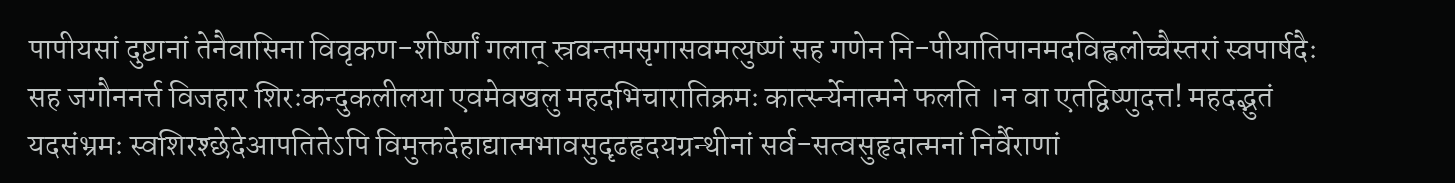पापीयसां दुष्टानां तेनैवासिना विवृकण-शीर्ष्णां गलात् स्रवन्तमसृगासवमत्युष्णं सह गणेन नि-पीयातिपानमदविह्वलोच्चैस्तरां स्वपार्षदैः सह जगौननर्त्त विजहार शिरःकन्दुकलीलया एवमेवखलु महदभिचारातिक्रमः कार्त्स्न्येनात्मने फलति ।न वा एतद्विष्णुदत्त! महदद्भुतं यदसंभ्रमः स्वशिरश्छेदेआपतितेऽपि विमुक्तदेहाद्यात्मभावसुदृढहृदयग्रन्थीनां सर्व-सत्वसुहृदात्मनां निर्वैराणां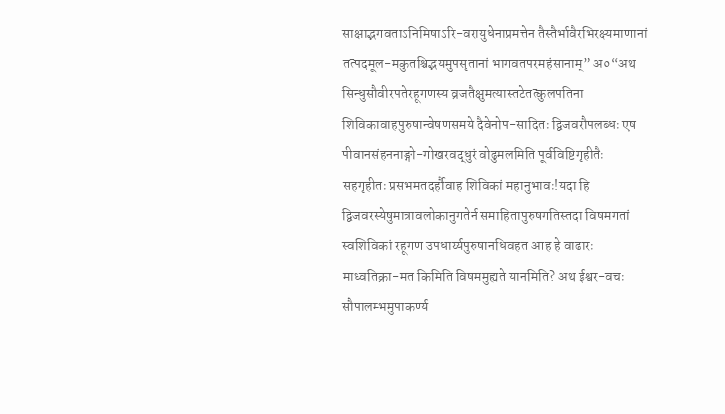साक्षाद्भगवताऽनिमिषाऽरि-वरायुधेनाप्रमत्तेन तैस्तैर्भावैरभिरक्ष्यमाणानां तत्पदमूल-मकुतश्चिद्भयमुपसृतानां भागवतपरमहंसानाम्” अ०“अथ सिन्धुसौवीरपतेरहूगणस्य व्रजतैक्षुमत्यास्तटेतत्कुलपतिना शिविकावाहपुरुषान्वेषणसमये दैवेनोप-सादितः द्विजवरौपलब्धः एष पीवानसंहननाङ्गो-गोखरवद्धुरं वोढुमलमिति पूर्वविष्टिगृहीतैः सहगृहीतः प्रसभमतदर्हौवाह शिविकां महानुभावः!यदा हि द्विजवरस्येषुमात्रावलोकानुगतेर्न समाहितापुरुषगतिस्तदा विषमगतां स्वशिविकां रहूगण उपधार्य्यपुरुषानधिवहत आह हे वाढारः माध्वतिक्रा-मत किमिति विषममुह्यते यानमिति? अथ ईश्वर-वचः सौपालम्भमुपाकर्ण्य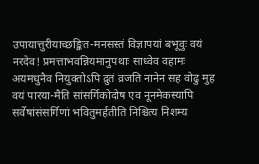उपायात्तुरीयाच्छङ्कित-मनसस्तं विज्ञापयां बभूवुः वयं नरदेव! प्रमत्ताभवन्नियमानुपथाः साध्वेव वहामः अयमधुनैव नियुक्तोऽपि द्रुतं व्रजति नानेन सह वोढु मुह वयं पारया-मैति सांसर्गिकोदोष एव नूनमेकस्यापि सर्वेषांसंसर्गिणां भवितुमर्हतीति निश्चित्य निशम्य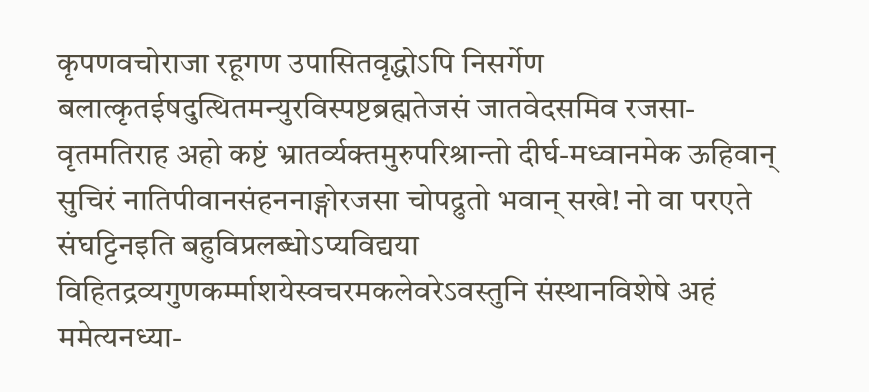कृपणवचोराजा रहूगण उपासितवृद्धोऽपि निसर्गेण बलात्कृतईषदुत्थितमन्युरविस्पष्टब्रह्मतेजसं जातवेदसमिव रजसा-वृतमतिराह अहो कष्टं भ्रातर्व्यक्तमुरुपरिश्रान्तो दीर्घ-मध्वानमेक ऊहिवान् सुचिरं नातिपीवानसंहननाङ्गोरजसा चोपद्रुतो भवान् सखे! नो वा परएते संघट्टिनइति बहुविप्रलब्धोऽप्यविद्यया विहितद्रव्यगुणकर्म्माशयेस्वचरमकलेवरेऽवस्तुनि संस्थानविशेषे अहं ममेत्यनध्या-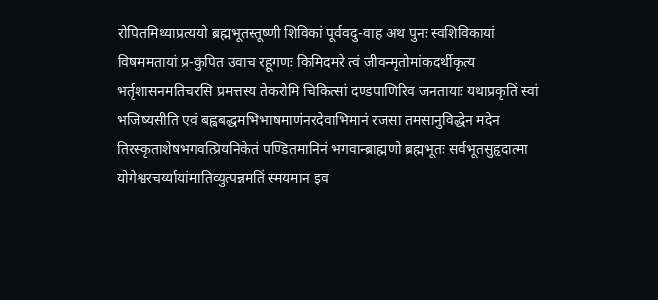रोपितमिथ्याप्रत्ययो ब्रह्मभूतस्तूष्णी शिविकां पूर्ववदु-वाह अथ पुनः स्वशिविकायां विषममतायां प्र-कुपित उवाच रहूगणः किमिदमरे त्वं जीवन्मृतोमांकदर्थीकृत्य भर्तृशासनमतिचरसि प्रमत्तस्य तेकरोमि चिकित्सां दण्डपाणिरिव जनतायाः यथाप्रकृतिं स्वां भजिष्यसीति एवं बह्वबद्धमभिभाषमाणंनरदेवाभिमानं रजसा तमसानुविद्धेन मदेन तिरस्कृताशेषभगवत्प्रियनिकेतं पण्डितमानिनं भगवान्ब्राह्मणो ब्रह्मभूतः सर्वभूतसुहृदात्मा योगेश्वरचर्य्यायांमातिव्युत्पन्नमतिं स्मयमान इव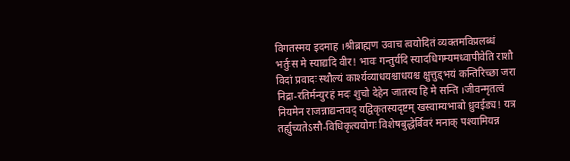विगतस्मय इदमाह ।श्रीब्राह्मण उवाच त्वयोदितं व्यक्तमविप्रलब्धं भर्तुःस मे स्याद्यदि वीर! भावः गन्तुर्यदि स्यादधिगम्यमध्वापीवेति राशौ विदां प्रवादः स्थौल्यं कार्श्यव्याधयश्चाधयश्च क्षुत्तुड्भयं कन्तिरिच्छा जरा निद्रा-रतिर्मन्युरहं मदः शुचो देहेन जातस्य हि मे सन्ति ।जीवन्मृतत्वं नियमेन राजन्नाद्यन्तवद् यद्विकृतस्यदृष्टम् खस्वाम्यभाबो ध्रुवईड्य! यत्र तर्ह्युच्यतेऽसौ-विधिकृत्ययोगः विशेषबुद्धेर्बिवरं मनाक् पश्यामियन्न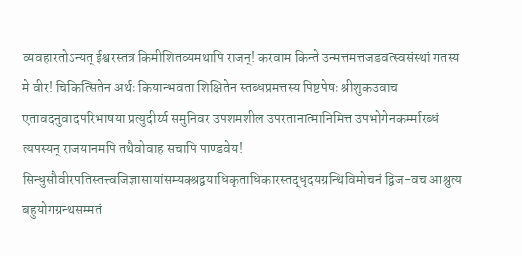व्यवहारतोऽन्यत् ईश्वरस्तत्र किमीशितव्यमथापि राजन्! करवाम किन्ते उन्मत्तमत्तजडवत्स्वसंस्थां गतस्य मे वीर! चिकित्सितेन अर्थः कियान्भवता शिक्षितेन स्तब्धप्रमत्तस्य पिष्टपेषः श्रीशुकउवाच एतावदनुवादपरिभाषया प्रत्युदीर्य्य समुनिवर उपशमशील उपरतानात्मानिमित्त उपभोगेनकर्म्मारब्धं त्यपस्यन् राजयानमपि तथैवोवाह सचापि पाण्डवेय! सिन्धुसौवीरपतिस्तत्त्वजिज्ञासायांसम्यक्श्रद्वयाधिकृताधिकारस्तद्धृदयग्रन्थिविमोचनं द्विज-वच आश्रुत्य बहुयोगग्रन्थसम्मतं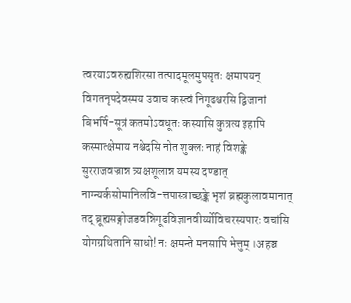त्वरयाऽवरुह्यशिरसा तत्पादमूलमुपसृतः क्षमापयन् विगतनृपदेवस्मय उवाच कस्त्वं निगूढश्चरसि द्विजानां बिभर्षि-सूत्रं कतमोऽवधूतः कस्यासि कुत्रत्य इहापि कस्मात्क्षेमाय नश्चेदसि नोत शुक्लः नाहं विशङ्के सुरराजवज्रान्न त्र्यक्षशूलान्न यमस्य दण्डात् नाग्न्यर्कसोमानिलवि-त्तपास्त्राच्छङ्के भृशं ब्रह्मकुलावमानात् तद् ब्रूह्यसङ्गोजडवन्निगूढविज्ञानवीर्य्योविचरस्यपारः वचांसि योगग्रथितानि साधो! नः क्षमन्ते मनसापि भेत्तुम् ।अहञ्च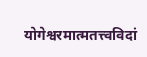योगेश्वरमात्मतत्त्वविदां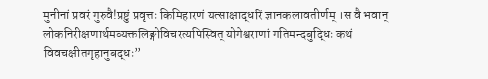मुनीनां प्रवरं गुरुवै!प्रष्टुं प्रवृत्तः किमिहारणं यत्साक्षाद्धरिं ज्ञानकलावतीर्णम् ।स वै भवान् लोकनिरीक्षणार्थमव्यक्तलिङ्गोविचरत्यपिस्वित् योगेश्वराणां गतिमन्दबुद्धिः कथं विवचक्षीतगृहानुबद्धः”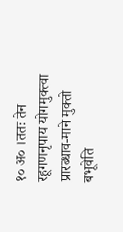१० अ० ।ततः तेन रहूगणनृपाय योगमुक्त्वा प्रारब्धाव-माने मुक्तो बभूवेति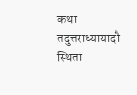कथा तदुत्तराध्यायादौ स्थिता